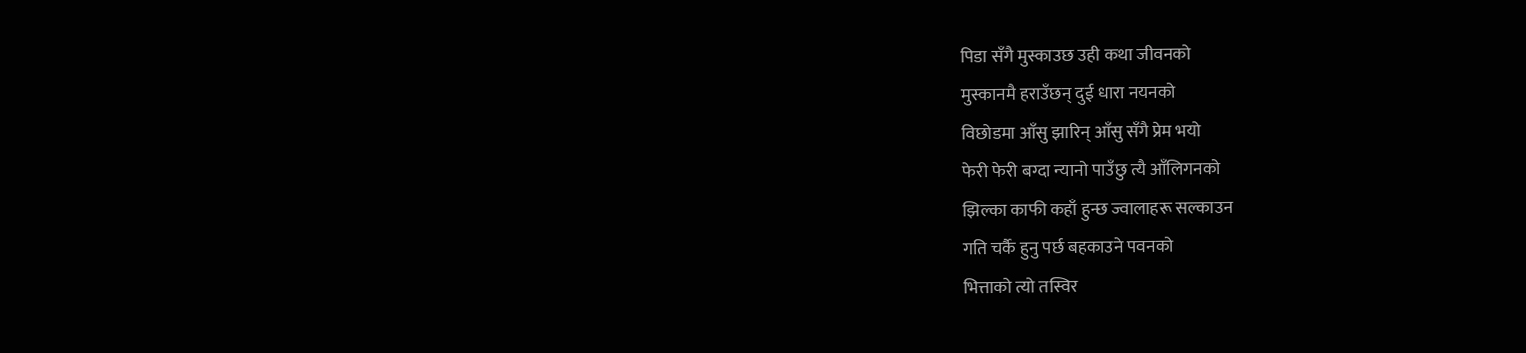पिडा सँगै मुस्काउछ उही कथा जीवनको
मुस्कानमै हराउँछन् दुई धारा नयनको
विछोडमा आँसु झारिन् आँसु सँगै प्रेम भयो
फेरी फेरी बग्दा न्यानो पाउँछु त्यै आँलिगनको
झिल्का काफी कहाँ हुन्छ ज्वालाहरू सल्काउन
गति चर्कै हुनु पर्छ बहकाउने पवनको
भित्ताको त्यो तस्विर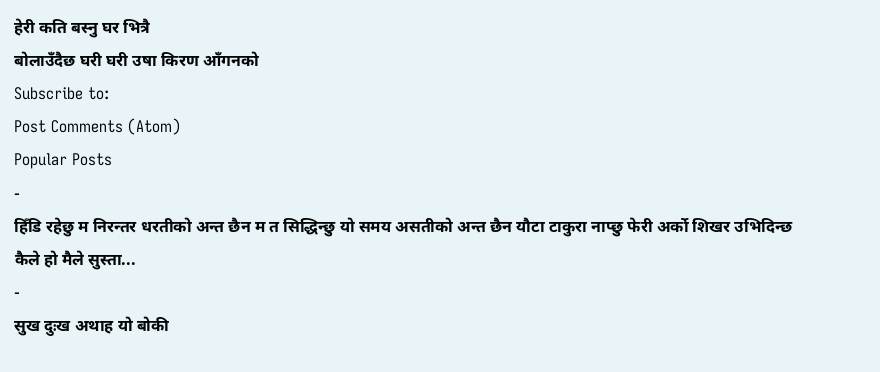हेरी कति बस्नु घर भित्रै
बोलाउँदैछ घरी घरी उषा किरण आँगनको
Subscribe to:
Post Comments (Atom)
Popular Posts
-
हिँडि रहेछु म निरन्तर धरतीको अन्त छैन म त सिद्धिन्छु यो समय असतीको अन्त छैन यौटा टाकुरा नाप्छु फेरी अर्को शिखर उभिदिन्छ कैले हो मैले सुस्ता...
-
सुख दुःख अथाह यो बोकी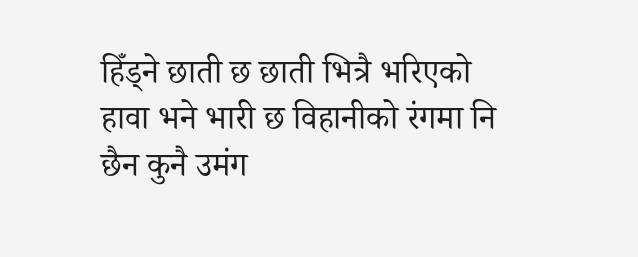हिँड्ने छाती छ छाती भित्रै भरिएको हावा भने भारी छ विहानीको रंगमा नि छैन कुनै उमंग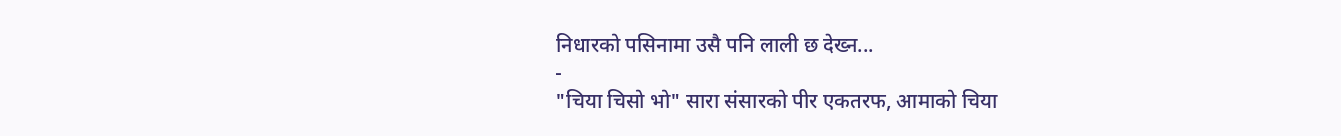निधारको पसिनामा उसै पनि लाली छ देख्न...
-
"चिया चिसो भो" सारा संसारको पीर एकतरफ, आमाको चिया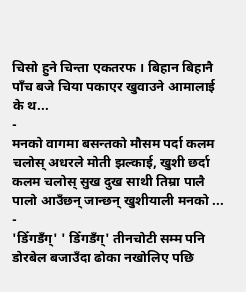चिसो हुने चिन्ता एकतरफ । बिहान बिहानै पाँच बजे चिया पकाएर खुवाउने आमालाई के थ...
-
मनको वागमा बसन्तको मौसम पर्दा कलम चलोस् अधरले मोती झल्काई, खुशी छर्दा कलम चलोस् सुख दुख साथी तिम्रा पालै पालो आउँछन् जान्छन् खुशीयाली मनको ...
-
'डिँगडँग्' ' डिँगडँग्' तीनचोटी सम्म पनि डोरबेल बजाउँदा ढोका नखोलिए पछि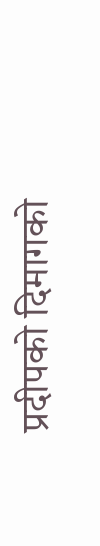प्रदीपको दिमागको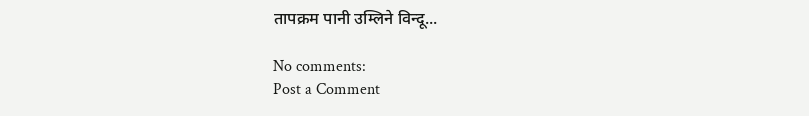तापक्रम पानी उम्लिने विन्दू...

No comments:
Post a Comment